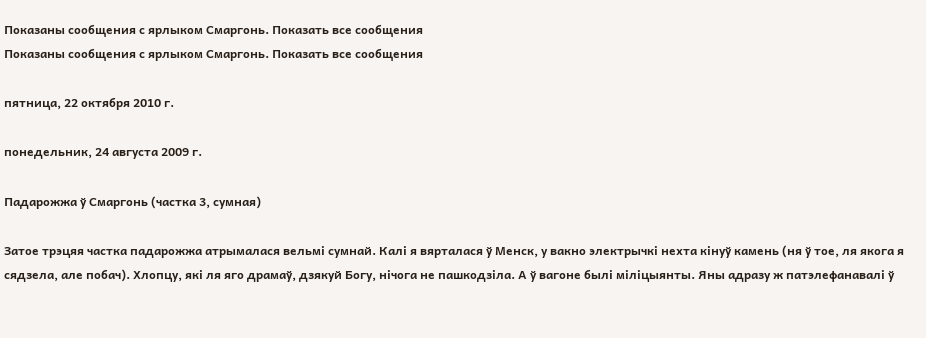Показаны сообщения с ярлыком Смаргонь. Показать все сообщения
Показаны сообщения с ярлыком Смаргонь. Показать все сообщения

пятница, 22 октября 2010 г.

понедельник, 24 августа 2009 г.

Падарожжа ў Смаргонь (частка 3, сумная)

Затое трэцяя частка падарожжа атрымалася вельмі сумнай. Калі я вярталася ў Менск, у вакно электрычкі нехта кінуў камень (ня ў тое, ля якога я сядзела, але побач). Хлопцу, які ля яго драмаў, дзякуй Богу, нічога не пашкодзіла. А ў вагоне былі міліцыянты. Яны адразу ж патэлефанавалі ў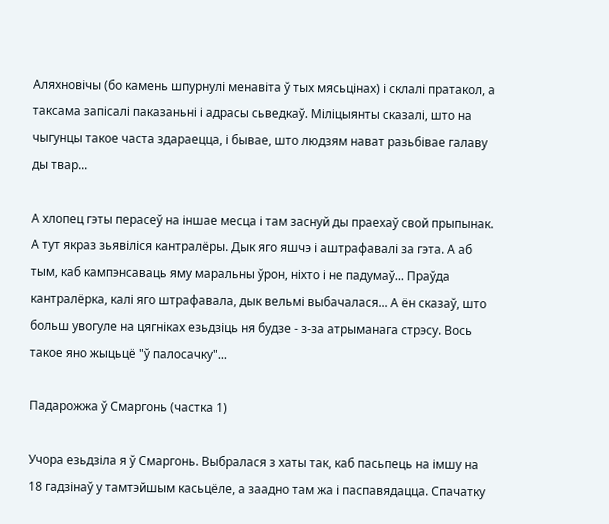Аляхновічы (бо камень шпурнулі менавіта ў тых мясьцінах) і склалі пратакол, а таксама запісалі паказаньні і адрасы сьведкаў. Міліцыянты сказалі, што на чыгунцы такое часта здараецца, і бывае, што людзям нават разьбівае галаву ды твар...

А хлопец гэты перасеў на іншае месца і там заснуй ды праехаў свой прыпынак. А тут якраз зьявіліся кантралёры. Дык яго яшчэ і аштрафавалі за гэта. А аб тым, каб кампэнсаваць яму маральны ўрон, ніхто і не падумаў... Праўда кантралёрка, калі яго штрафавала, дык вельмі выбачалася... А ён сказаў, што больш увогуле на цягніках езьдзіць ня будзе - з-за атрыманага стрэсу. Вось такое яно жыцьцё "ў палосачку"...

Падарожжа ў Смаргонь (частка 1)

Учора езьдзіла я ў Смаргонь. Выбралася з хаты так, каб пасьпець на імшу на 18 гадзінаў у тамтэйшым касьцёле, а заадно там жа і паспавядацца. Спачатку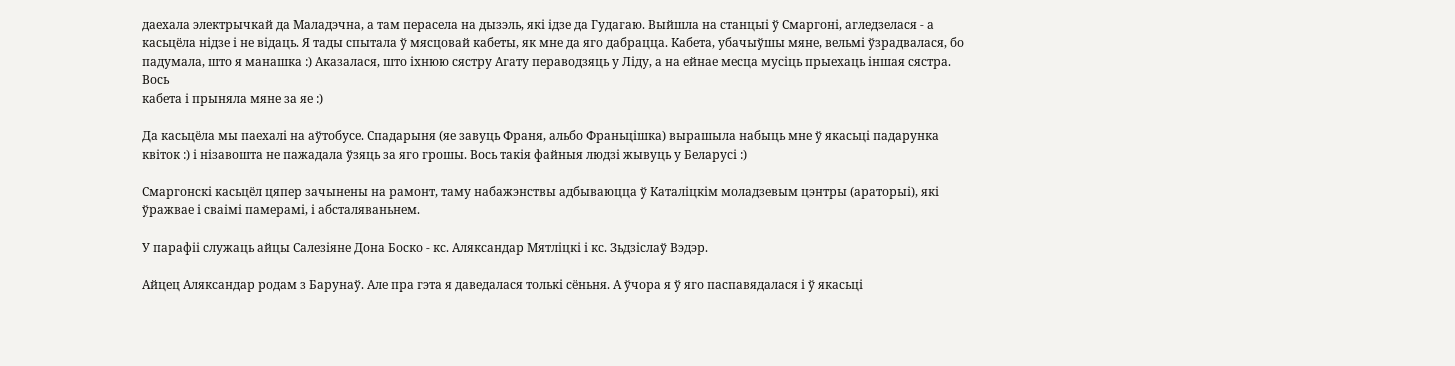даехала электрычкай да Маладэчна, а там перасела на дызэль, які ідзе да Гудагаю. Выйшла на станцыі ў Смаргоні, агледзелася - а касьцёла нідзе і не відаць. Я тады спытала ў мясцовай кабеты, як мне да яго дабрацца. Кабета, убачыўшы мяне, вельмі ўзрадвалася, бо падумала, што я манашка :) Аказалася, што іхнюю сястру Агату пераводзяць у Ліду, а на ейнае месца мусіць прыехаць іншая сястра. Вось
кабета і прыняла мяне за яе :)

Да касьцёла мы паехалі на аўтобусе. Спадарыня (яе завуць Франя, альбо Франьцішка) вырашыла набыць мне ў якасьці падарунка квіток :) і нізавошта не пажадала ўзяць за яго грошы. Вось такія файныя людзі жывуць у Беларусі :)

Смаргонскі касьцёл цяпер зачынены на рамонт, таму набажэнствы адбываюцца ў Каталіцкім моладзевым цэнтры (араторыі), які ўражвае і сваімі памерамі, і абсталяваньнем.

У парафіі служаць айцы Салезіяне Дона Боско - кс. Аляксандар Мятліцкі і кс. Зьдзіслаў Вэдэр.

Айцец Аляксандар родам з Барунаў. Але пра гэта я даведалася толькі сёньня. А ўчора я ў яго паспавядалася і ў якасьці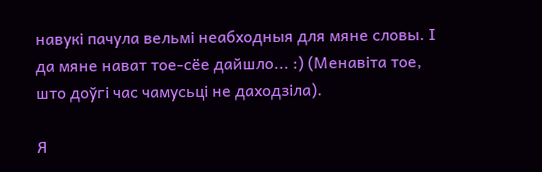навукі пачула вельмі неабходныя для мяне словы. І да мяне нават тое-сёе дайшло... :) (Менавіта тое, што доўгі час чамусьці не даходзіла).

Я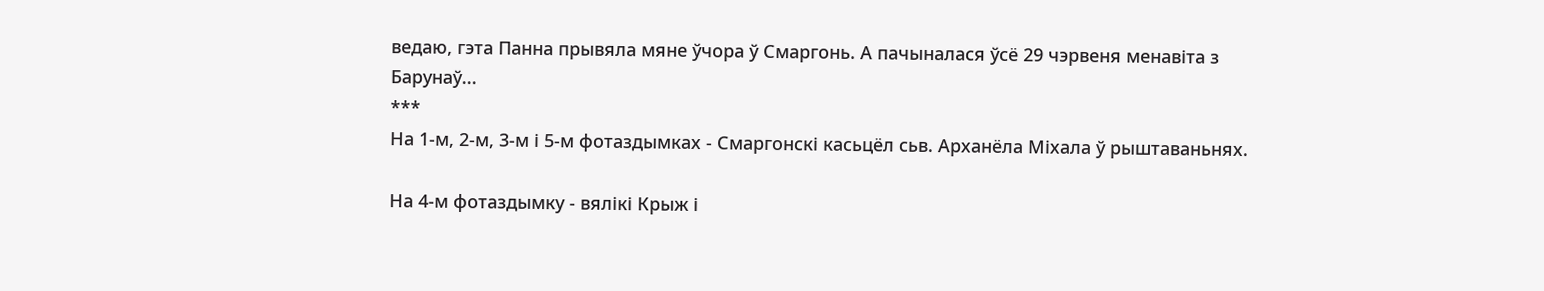ведаю, гэта Панна прывяла мяне ўчора ў Смаргонь. А пачыналася ўсё 29 чэрвеня менавіта з Барунаў...
***
На 1-м, 2-м, 3-м і 5-м фотаздымках - Смаргонскі касьцёл сьв. Арханёла Міхала ў рыштаваньнях.

На 4-м фотаздымку - вялікі Крыж і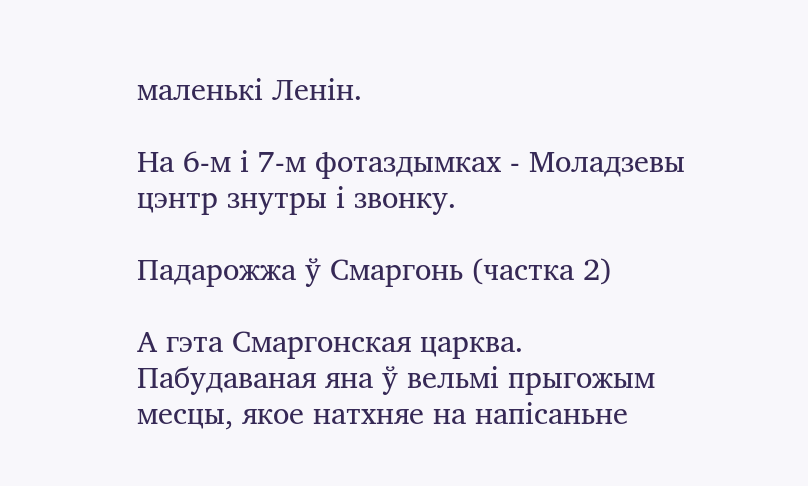маленькі Ленін.

На 6-м і 7-м фотаздымках - Моладзевы цэнтр знутры і звонку.

Падарожжа ў Смаргонь (частка 2)

А гэта Смаргонская царква. Пабудаваная яна ў вельмі прыгожым месцы, якое натхняе на напісаньне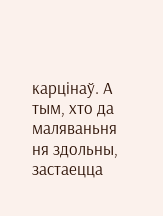карцінаў. А тым, хто да маляваньня ня здольны, застаецца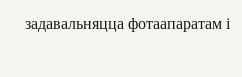задавальняцца фотаапаратам і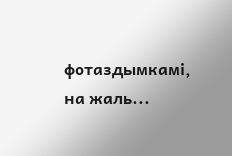фотаздымкамі, на жаль...